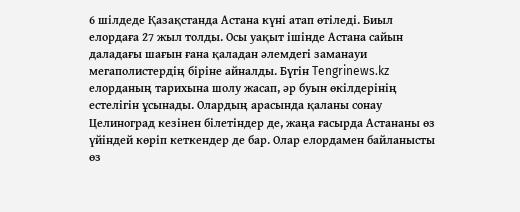6 шілдеде Қазақстанда Астана күні атап өтіледі. Биыл елордаға 27 жыл толды. Осы уақыт ішінде Астана сайын даладағы шағын ғана қаладан әлемдегі заманауи мегаполистердің біріне айналды. Бүгін Tengrinews.kz елорданың тарихына шолу жасап, әр буын өкілдерінің естелігін ұсынады. Олардың арасында қаланы сонау Целиноград кезінен білетіндер де, жаңа ғасырда Астананы өз үйіндей көріп кеткендер де бар. Олар елордамен байланысты өз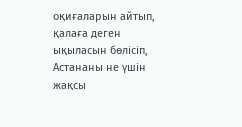оқиғаларын айтып, қалаға деген ықыласын бөлісіп, Астананы не үшін жақсы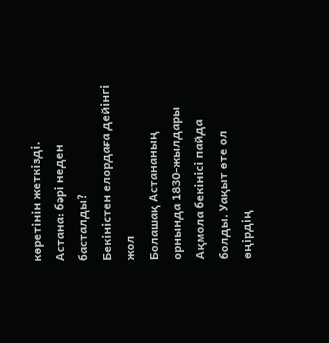көретінін жеткізді.
Астана: бәрі неден басталды?
Бекіністен елордаға дейінгі жол
Болашақ Астананың орнында 1830-жылдары Ақмола бекінісі пайда болды. Уақыт өте ол өңірдің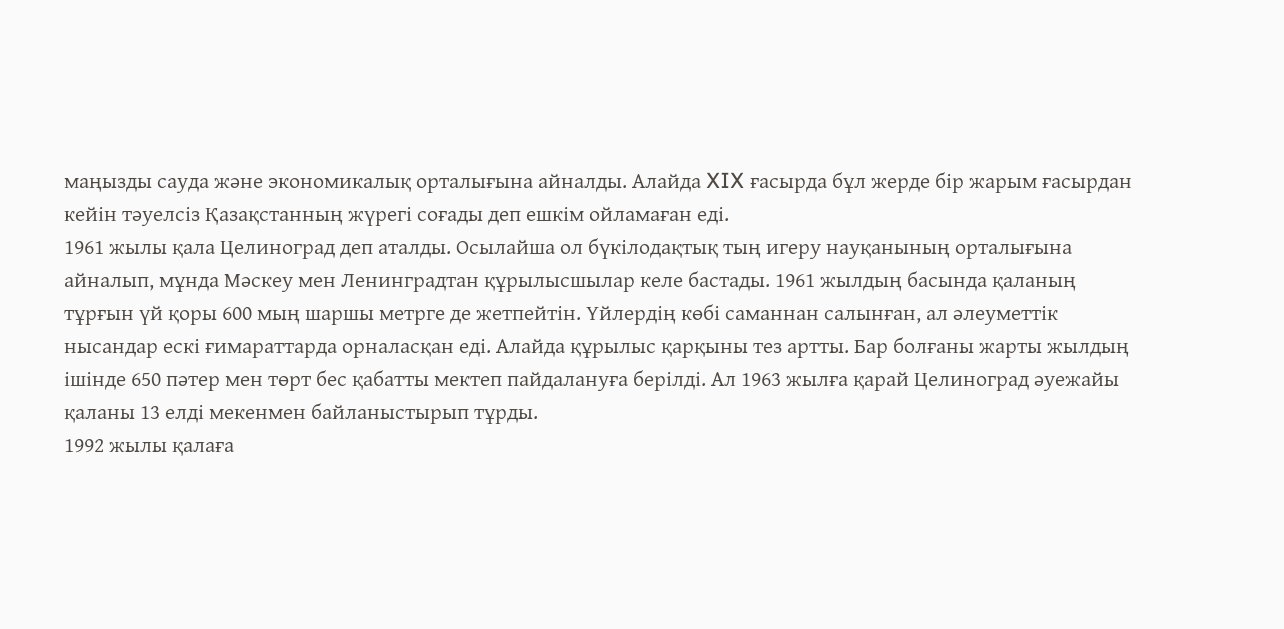маңызды сауда және экономикалық орталығына айналды. Алайда XIX ғасырда бұл жерде бір жарым ғасырдан кейін тәуелсіз Қазақстанның жүрегі соғады деп ешкім ойламаған еді.
1961 жылы қала Целиноград деп аталды. Осылайша ол бүкілодақтық тың игеру науқанының орталығына айналып, мұнда Мәскеу мен Ленинградтан құрылысшылар келе бастады. 1961 жылдың басында қаланың тұрғын үй қоры 600 мың шаршы метрге де жетпейтін. Үйлердің көбі саманнан салынған, ал әлеуметтік нысандар ескі ғимараттарда орналасқан еді. Алайда құрылыс қарқыны тез артты. Бар болғаны жарты жылдың ішінде 650 пәтер мен төрт бес қабатты мектеп пайдалануға берілді. Ал 1963 жылға қарай Целиноград әуежайы қаланы 13 елді мекенмен байланыстырып тұрды.
1992 жылы қалаға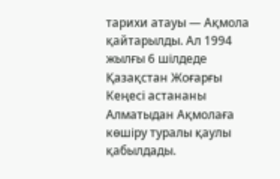тарихи атауы — Ақмола қайтарылды. Ал 1994 жылғы 6 шілдеде Қазақстан Жоғарғы Кеңесі астананы Алматыдан Ақмолаға көшіру туралы қаулы қабылдады.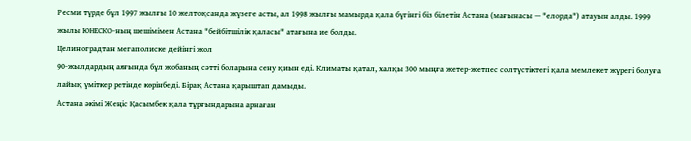Ресми түрде бұл 1997 жылғы 10 желтоқсанда жүзеге асты, ал 1998 жылғы мамырда қала бүгінгі біз білетін Астана (мағынасы — "елорда") атауын алды. 1999 жылы ЮНЕСКО-ның шешімімен Астана "бейбітшілік қаласы" атағына ие болды.
Целиноградтан мегаполиске дейінгі жол
90-жылдардың аяғында бұл жобаның сәтті боларына сену қиын еді. Климаты қатал, халқы 300 мыңға жетер-жетпес солтүстіктегі қала мемлекет жүрегі болуға лайық үміткер ретінде көрінбеді. Бірақ Астана қарыштап дамыды.
Астана әкімі Жеңіс Қасымбек қала тұрғындарына арнаған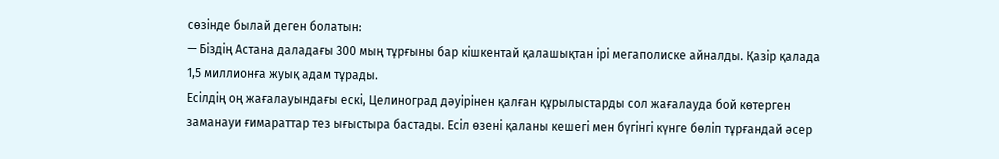сөзінде былай деген болатын:
— Біздің Астана даладағы 300 мың тұрғыны бар кішкентай қалашықтан ірі мегаполиске айналды. Қазір қалада 1,5 миллионға жуық адам тұрады.
Есілдің оң жағалауындағы ескі, Целиноград дәуірінен қалған құрылыстарды сол жағалауда бой көтерген заманауи ғимараттар тез ығыстыра бастады. Есіл өзені қаланы кешегі мен бүгінгі күнге бөліп тұрғандай әсер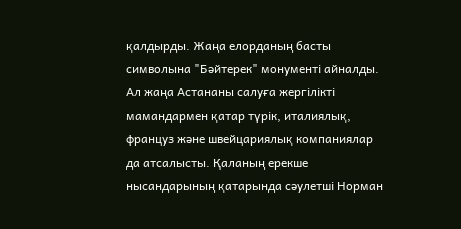қалдырды. Жаңа елорданың басты символына "Бәйтерек" монументі айналды. Ал жаңа Астананы салуға жергілікті мамандармен қатар түрік, италиялық, француз және швейцариялық компаниялар да атсалысты. Қаланың ерекше нысандарының қатарында сәулетші Норман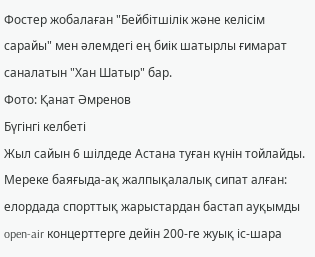Фостер жобалаған "Бейбітшілік және келісім сарайы" мен әлемдегі ең биік шатырлы ғимарат саналатын "Хан Шатыр" бар.
Фото: Қанат Әмренов
Бүгінгі келбеті
Жыл сайын 6 шілдеде Астана туған күнін тойлайды. Мереке баяғыда-ақ жалпықалалық сипат алған: елордада спорттық жарыстардан бастап ауқымды open-air концерттерге дейін 200-ге жуық іс-шара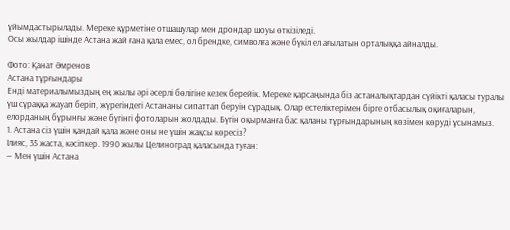ұйымдастырылады. Мереке құрметіне отшашулар мен дрондар шоуы өткізіледі.
Осы жылдар ішінде Астана жай ғана қала емес, ол брендке, символға және бүкіл ел ағылатын орталыққа айналды.

Фото: Қанат Әмренов
Астана тұрғындары
Енді материалымыздың ең жылы әрі әсерлі бөлігіне кезек берейік. Мереке қарсаңында біз астаналықтардан сүйікті қаласы туралы үш сұраққа жауап беріп, жүрегіндегі Астананы сипаттап беруін сұрадық. Олар естеліктерімен бірге отбасылық оқиғаларын, елорданың бұрынғы және бүгінгі фотоларын жолдады. Бүгін оқырманға бас қаланы тұрғындарының көзімен көруді ұсынамыз.
1. Астана сіз үшін қандай қала және оны не үшін жақсы көресіз?
Ілияс, 35 жаста, кәсіпкер. 1990 жылы Целиноград қаласында туған:
— Мен үшін Астана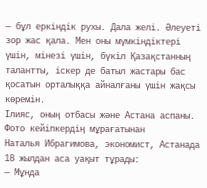— бұл еркіндік рухы. Дала желі. Әлеуеті зор жас қала. Мен оны мүмкіндіктері үшін, мінезі үшін, бүкіл Қазақстанның талантты, іскер де батыл жастары бас қосатын орталыққа айналғаны үшін жақсы көремін.
Ілияс, оның отбасы және Астана аспаны. Фото кейіпкердің мұрағатынан
Наталья Ибрагимова, экономист, Астанада 18 жылдан аса уақыт тұрады:
— Мұнда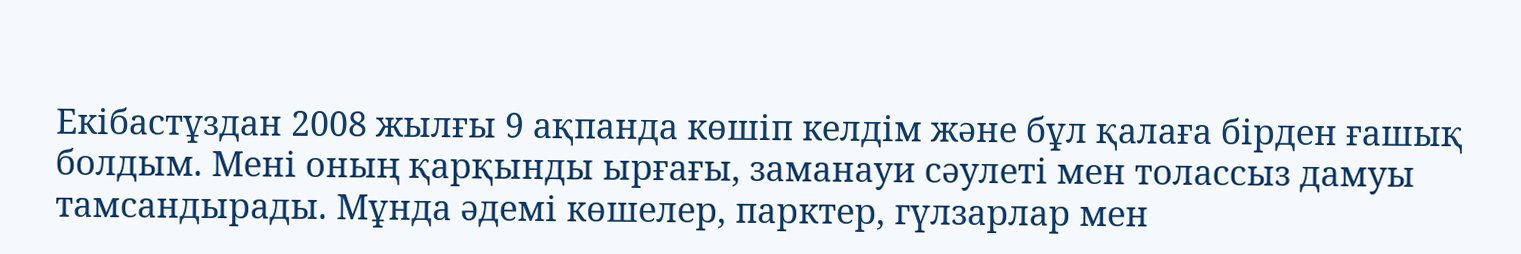Екібастұздан 2008 жылғы 9 ақпанда көшіп келдім және бұл қалаға бірден ғашық болдым. Мені оның қарқынды ырғағы, заманауи сәулеті мен толассыз дамуы тамсандырады. Мұнда әдемі көшелер, парктер, гүлзарлар мен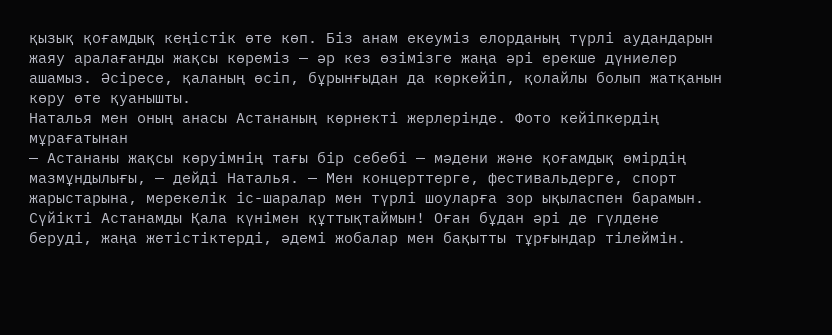қызық қоғамдық кеңістік өте көп. Біз анам екеуміз елорданың түрлі аудандарын жаяу аралағанды жақсы көреміз — әр кез өзімізге жаңа әрі ерекше дүниелер ашамыз. Әсіресе, қаланың өсіп, бұрынғыдан да көркейіп, қолайлы болып жатқанын көру өте қуанышты.
Наталья мен оның анасы Астананың көрнекті жерлерінде. Фото кейіпкердің мұрағатынан
— Астананы жақсы көруімнің тағы бір себебі — мәдени және қоғамдық өмірдің мазмұндылығы, — дейді Наталья. — Мен концерттерге, фестивальдерге, спорт жарыстарына, мерекелік іс-шаралар мен түрлі шоуларға зор ықыласпен барамын.
Сүйікті Астанамды Қала күнімен құттықтаймын! Оған бұдан әрі де гүлдене беруді, жаңа жетістіктерді, әдемі жобалар мен бақытты тұрғындар тілеймін.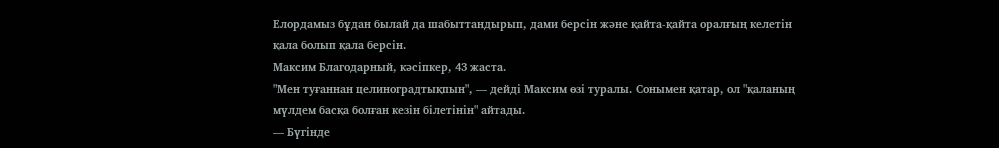Елордамыз бұдан былай да шабыттандырып, дами берсін және қайта-қайта оралғың келетін қала болып қала берсін.
Максим Благодарный, кәсіпкер, 43 жаста.
"Мен туғаннан целиноградтықпын", — дейді Максим өзі туралы. Сонымен қатар, ол "қаланың мүлдем басқа болған кезін білетінін" айтады.
— Бүгінде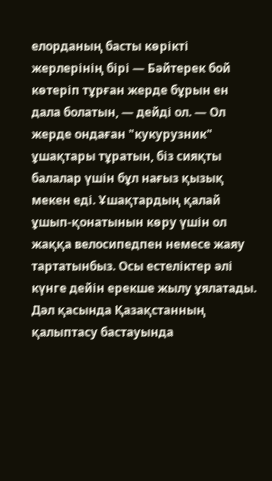елорданың басты көрікті жерлерінің бірі — Бәйтерек бой көтеріп тұрған жерде бұрын ен дала болатын, — дейді ол. — Ол жерде ондаған "кукурузник" ұшақтары тұратын, біз сияқты балалар үшін бұл нағыз қызық мекен еді. Ұшақтардың қалай ұшып-қонатынын көру үшін ол жаққа велосипедпен немесе жаяу тартатынбыз. Осы естеліктер әлі күнге дейін ерекше жылу ұялатады.
Дәл қасында Қазақстанның қалыптасу бастауында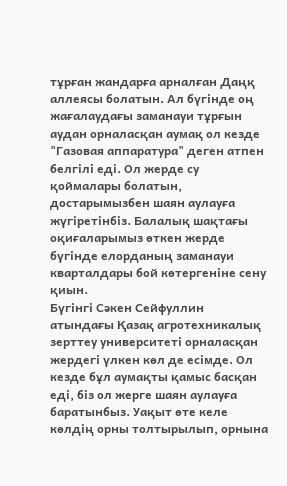тұрған жандарға арналған Даңқ аллеясы болатын. Ал бүгінде оң жағалаудағы заманауи тұрғын аудан орналасқан аумақ ол кезде "Газовая аппаратура" деген атпен белгілі еді. Ол жерде су қоймалары болатын, достарымызбен шаян аулауға жүгіретінбіз. Балалық шақтағы оқиғаларымыз өткен жерде бүгінде елорданың заманауи кварталдары бой көтергеніне сену қиын.
Бүгінгі Сәкен Сейфуллин атындағы Қазақ агротехникалық зерттеу университеті орналасқан жердегі үлкен көл де есімде. Ол кезде бұл аумақты қамыс басқан еді, біз ол жерге шаян аулауға баратынбыз. Уақыт өте келе көлдің орны толтырылып, орнына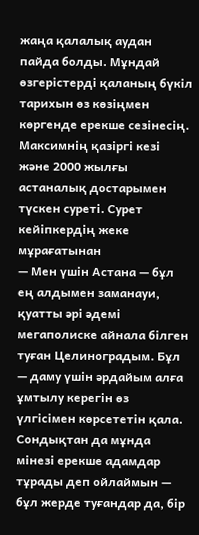жаңа қалалық аудан пайда болды. Мұндай өзгерістерді қаланың бүкіл тарихын өз көзіңмен көргенде ерекше сезінесің.
Максимнің қазіргі кезі және 2000 жылғы астаналық достарымен түскен суреті. Сурет кейіпкердің жеке мұрағатынан
— Мен үшін Астана — бұл ең алдымен заманауи, қуатты әрі әдемі мегаполиске айнала білген туған Целиноградым. Бұл — даму үшін әрдайым алға ұмтылу керегін өз үлгісімен көрсететін қала. Сондықтан да мұнда мінезі ерекше адамдар тұрады деп ойлаймын — бұл жерде туғандар да, бір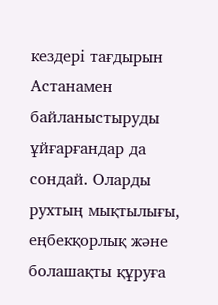кездері тағдырын Астанамен байланыстыруды ұйғарғандар да сондай. Оларды рухтың мықтылығы, еңбекқорлық және болашақты құруға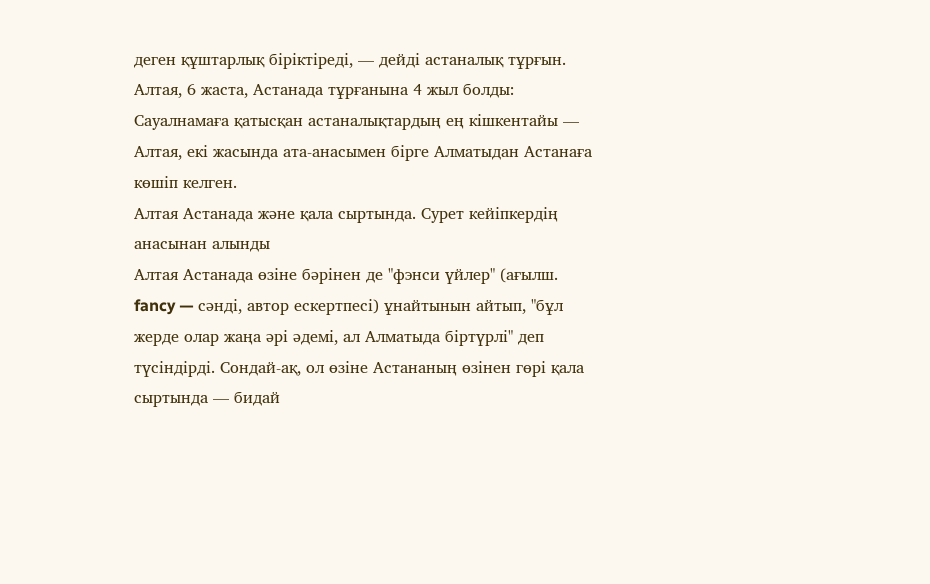деген құштарлық біріктіреді, — дейді астаналық тұрғын.
Алтая, 6 жаста, Астанада тұрғанына 4 жыл болды:
Сауалнамаға қатысқан астаналықтардың ең кішкентайы — Алтая, екі жасында ата-анасымен бірге Алматыдан Астанаға көшіп келген.
Алтая Астанада және қала сыртында. Сурет кейіпкердің анасынан алынды
Алтая Астанада өзіне бәрінен де "фэнси үйлер" (ағылш. fancy — сәнді, автор ескертпесі) ұнайтынын айтып, "бұл жерде олар жаңа әрі әдемі, ал Алматыда біртүрлі" деп түсіндірді. Сондай-ақ, ол өзіне Астананың өзінен гөрі қала сыртында — бидай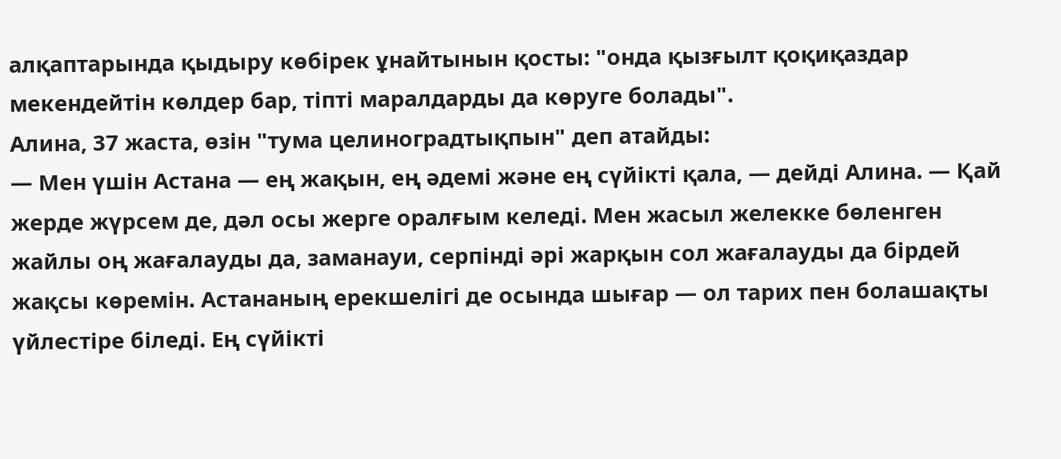алқаптарында қыдыру көбірек ұнайтынын қосты: "онда қызғылт қоқиқаздар мекендейтін көлдер бар, тіпті маралдарды да көруге болады".
Алина, 37 жаста, өзін "тума целиноградтықпын" деп атайды:
— Мен үшін Астана — ең жақын, ең әдемі және ең сүйікті қала, — дейді Алина. — Қай жерде жүрсем де, дәл осы жерге оралғым келеді. Мен жасыл желекке бөленген жайлы оң жағалауды да, заманауи, серпінді әрі жарқын сол жағалауды да бірдей жақсы көремін. Астананың ерекшелігі де осында шығар — ол тарих пен болашақты үйлестіре біледі. Ең сүйікті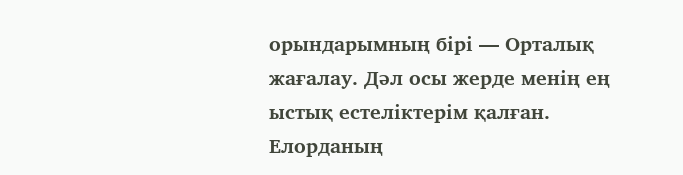орындарымның бірі — Орталық жағалау. Дәл осы жерде менің ең ыстық естеліктерім қалған. Елорданың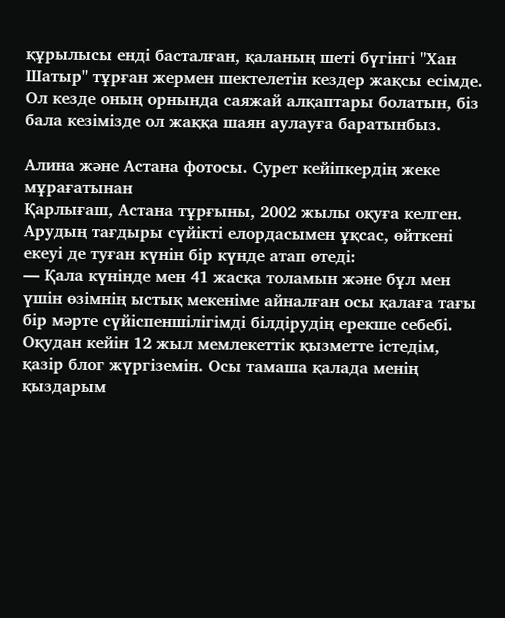құрылысы енді басталған, қаланың шеті бүгінгі "Хан Шатыр" тұрған жермен шектелетін кездер жақсы есімде. Ол кезде оның орнында саяжай алқаптары болатын, біз бала кезімізде ол жаққа шаян аулауға баратынбыз.

Алина және Астана фотосы. Сурет кейіпкердің жеке мұрағатынан
Қарлығаш, Астана тұрғыны, 2002 жылы оқуға келген. Арудың тағдыры сүйікті елордасымен ұқсас, өйткені екеуі де туған күнін бір күнде атап өтеді:
— Қала күнінде мен 41 жасқа толамын және бұл мен үшін өзімнің ыстық мекеніме айналған осы қалаға тағы бір мәрте сүйіспеншілігімді білдірудің ерекше себебі. Оқудан кейін 12 жыл мемлекеттік қызметте істедім, қазір блог жүргіземін. Осы тамаша қалада менің қыздарым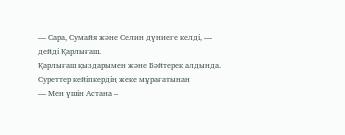— Сара, Сумайя және Селин дүниеге келді, — дейді Қарлығаш.
Қарлығаш қыздарымен және Бәйтерек алдында. Суреттер кейіпкердің жеке мұрағатынан
— Мен үшін Астана –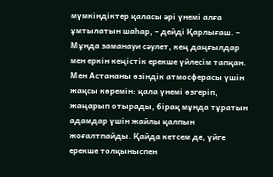мүмкіндіктер қаласы әрі үнемі алға ұмтылатын шаһар, – дейді Қарлығаш. – Мұнда заманауи сәулет, кең даңғылдар мен еркін кеңістік ерекше үйлесім тапқан. Мен Астананы өзіндік атмосферасы үшін жақсы көремін: қала үнемі өзгеріп, жаңарып отырады, бірақ мұнда тұратын адамдар үшін жайлы қалпын жоғалтпайды. Қайда кетсем де, үйге ерекше толқыныспен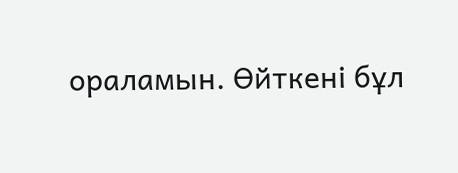ораламын. Өйткені бұл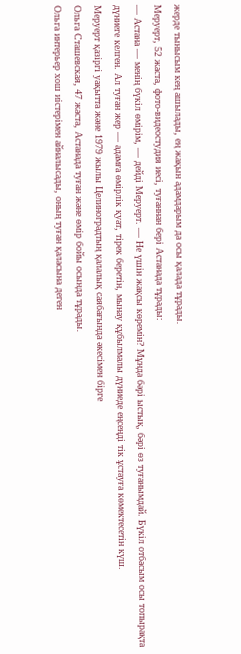жерде тынысым кең ашылады, ең жақын адамдарым да осы қалада тұрады.
Меруерт, 52 жаста, фото-видеостудия иесі, туғаннан бері Астанада тұрады:
— Астана — менің бүкіл өмірім, — дейді Меруерт. — Не үшін жақсы көремін? Мұнда бәрі ыстық, бәрі өз туғанымдай. Бүкіл отбасым осы топырақта дүниеге келген. Ал туған жер — адамға өмірлік қуат, тірек беретін, мынау құбылмалы дүниеде еңсеңді тік ұстауға көмектесетін күш.
Меруерт қазіргі уақытта және 1979 жылы Целиноградтың қалалық саябағында әкесімен бірге
Ольга Сташевская, 47 жаста, Астанада туған және өмір бойы осында тұрады.
Ольга интерьер хош иістерімен айналысады, оның туған қаласына деген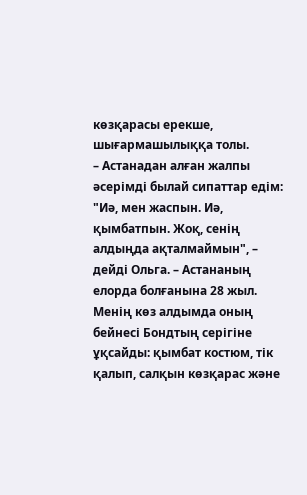көзқарасы ерекше, шығармашылыққа толы.
– Астанадан алған жалпы әсерімді былай сипаттар едім: "Иә, мен жаспын. Иә, қымбатпын. Жоқ, сенің алдыңда ақталмаймын", – дейді Ольга. – Астананың елорда болғанына 28 жыл. Менің көз алдымда оның бейнесі Бондтың серігіне ұқсайды: қымбат костюм, тік қалып, салқын көзқарас және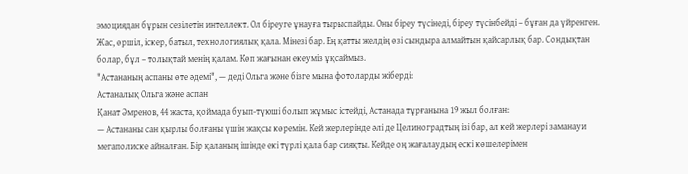эмоциядан бұрын сезілетін интеллект. Ол біреуге ұнауға тырыспайды. Оны біреу түсінеді, біреу түсінбейді – бұған да үйренген. Жас, өршіл, іскер, батыл, технологиялық қала. Мінезі бар. Ең қатты желдің өзі сындыра алмайтын қайсарлық бар. Сондықтан болар, бұл – толықтай менің қалам. Көп жағынан екеуміз ұқсаймыз.
"Астананың аспаны өте әдемі", — деді Ольга және бізге мына фотоларды жіберді:
Астаналық Ольга және аспан
Қанат Әмренов, 44 жаста, қоймада буып-түюші болып жұмыс істейді, Астанада тұрғанына 19 жыл болған:
— Астананы сан қырлы болғаны үшін жақсы көремін. Кей жерлерінде әлі де Целиноградтың ізі бар, ал кей жерлері заманауи мегаполиске айналған. Бір қаланың ішінде екі түрлі қала бар сияқты. Кейде оң жағалаудың ескі көшелерімен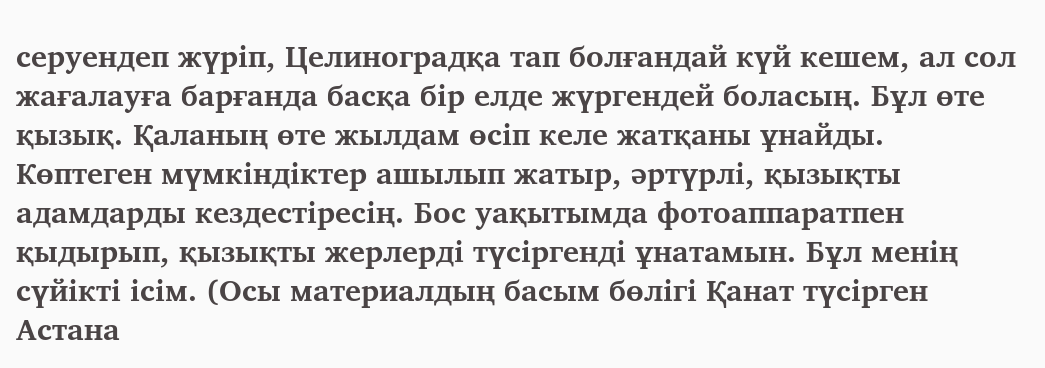серуендеп жүріп, Целиноградқа тап болғандай күй кешем, ал сол жағалауға барғанда басқа бір елде жүргендей боласың. Бұл өте қызық. Қаланың өте жылдам өсіп келе жатқаны ұнайды. Көптеген мүмкіндіктер ашылып жатыр, әртүрлі, қызықты адамдарды кездестіресің. Бос уақытымда фотоаппаратпен қыдырып, қызықты жерлерді түсіргенді ұнатамын. Бұл менің сүйікті ісім. (Осы материалдың басым бөлігі Қанат түсірген Астана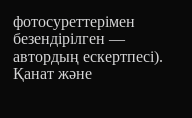фотосуреттерімен безендірілген — автордың ескертпесі).
Қанат және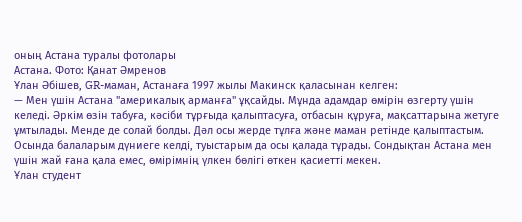оның Астана туралы фотолары
Астана. Фото: Қанат Әмренов
Ұлан Әбішев, GR-маман, Астанаға 1997 жылы Макинск қаласынан келген:
— Мен үшін Астана "америкалық арманға" ұқсайды. Мұнда адамдар өмірін өзгерту үшін келеді. Әркім өзін табуға, кәсіби тұрғыда қалыптасуға, отбасын құруға, мақсаттарына жетуге ұмтылады. Менде де солай болды. Дәл осы жерде тұлға және маман ретінде қалыптастым. Осында балаларым дүниеге келді, туыстарым да осы қалада тұрады. Сондықтан Астана мен үшін жай ғана қала емес, өмірімнің үлкен бөлігі өткен қасиетті мекен.
Ұлан студент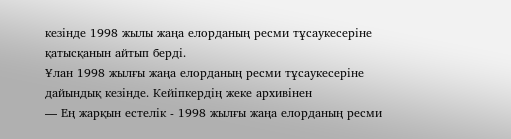кезінде 1998 жылы жаңа елорданың ресми тұсаукесеріне қатысқанын айтып берді.
Ұлан 1998 жылғы жаңа елорданың ресми тұсаукесеріне дайындық кезінде. Кейіпкердің жеке архивінен
— Ең жарқын естелік - 1998 жылғы жаңа елорданың ресми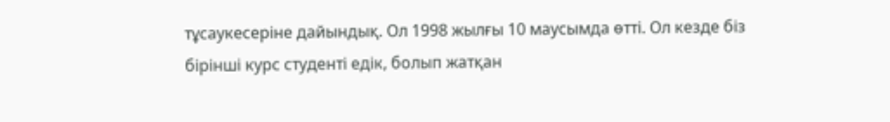тұсаукесеріне дайындық. Ол 1998 жылғы 10 маусымда өтті. Ол кезде біз бірінші курс студенті едік, болып жатқан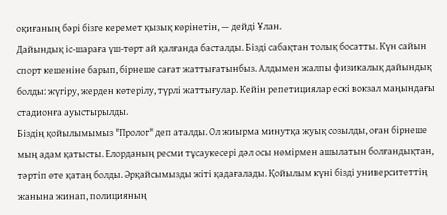оқиғаның бәрі бізге керемет қызық көрінетін, — дейді Ұлан.
Дайындық іс-шараға үш-төрт ай қалғанда басталды. Бізді сабақтан толық босатты. Күн сайын спорт кешеніне барып, бірнеше сағат жаттығатынбыз. Алдымен жалпы физикалық дайындық болды: жүгіру, жерден көтерілу, түрлі жаттығулар. Кейін репетициялар ескі вокзал маңындағы стадионға ауыстырылды.
Біздің қойылымымыз "Пролог" деп аталды. Ол жиырма минутқа жуық созылды, оған бірнеше мың адам қатысты. Елорданың ресми тұсаукесері дәл осы нөмірмен ашылатын болғандықтан, тәртіп өте қатаң болды. Әрқайсымызды жіті қадағалады. Қойылым күні бізді университеттің жанына жинап, полицияның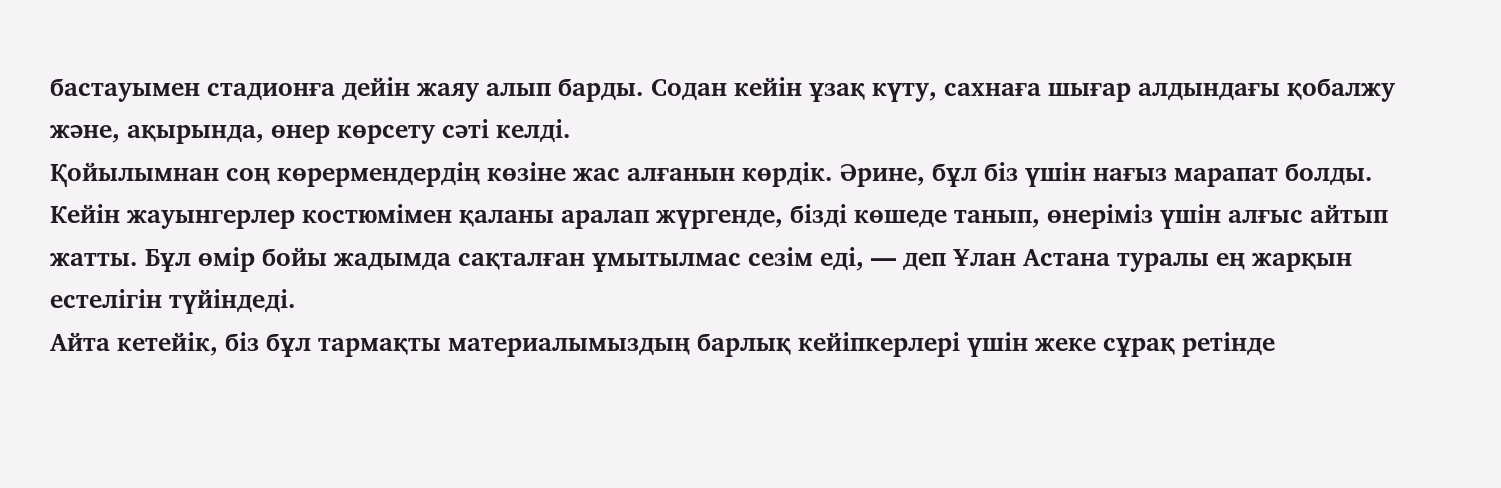бастауымен стадионға дейін жаяу алып барды. Содан кейін ұзақ күту, сахнаға шығар алдындағы қобалжу және, ақырында, өнер көрсету сәті келді.
Қойылымнан соң көрермендердің көзіне жас алғанын көрдік. Әрине, бұл біз үшін нағыз марапат болды. Кейін жауынгерлер костюмімен қаланы аралап жүргенде, бізді көшеде танып, өнеріміз үшін алғыс айтып жатты. Бұл өмір бойы жадымда сақталған ұмытылмас сезім еді, — деп Ұлан Астана туралы ең жарқын естелігін түйіндеді.
Айта кетейік, біз бұл тармақты материалымыздың барлық кейіпкерлері үшін жеке сұрақ ретінде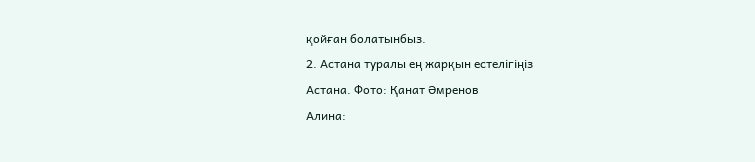қойған болатынбыз.
2. Астана туралы ең жарқын естелігіңіз
Астана. Фото: Қанат Әмренов
Алина: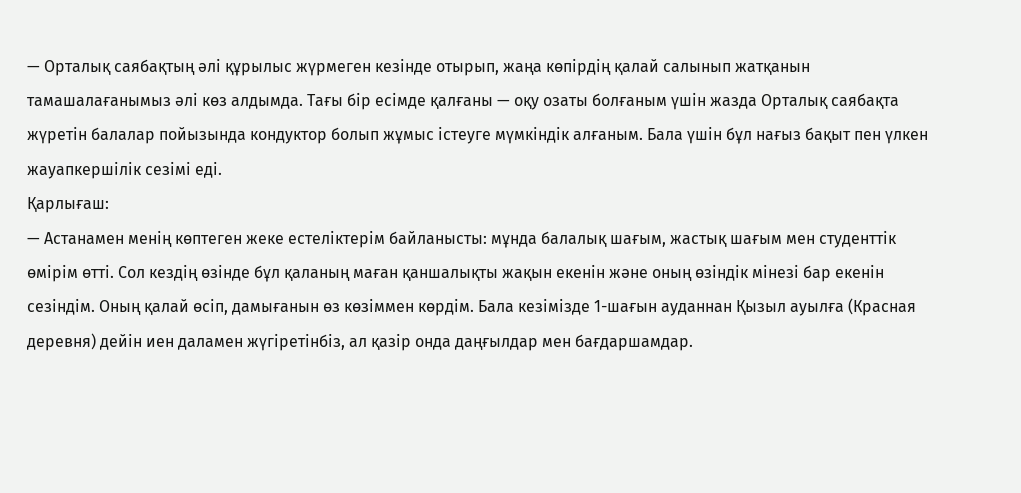— Орталық саябақтың әлі құрылыс жүрмеген кезінде отырып, жаңа көпірдің қалай салынып жатқанын тамашалағанымыз әлі көз алдымда. Тағы бір есімде қалғаны — оқу озаты болғаным үшін жазда Орталық саябақта жүретін балалар пойызында кондуктор болып жұмыс істеуге мүмкіндік алғаным. Бала үшін бұл нағыз бақыт пен үлкен жауапкершілік сезімі еді.
Қарлығаш:
— Астанамен менің көптеген жеке естеліктерім байланысты: мұнда балалық шағым, жастық шағым мен студенттік өмірім өтті. Сол кездің өзінде бұл қаланың маған қаншалықты жақын екенін және оның өзіндік мінезі бар екенін сезіндім. Оның қалай өсіп, дамығанын өз көзіммен көрдім. Бала кезімізде 1-шағын ауданнан Қызыл ауылға (Красная деревня) дейін иен даламен жүгіретінбіз, ал қазір онда даңғылдар мен бағдаршамдар.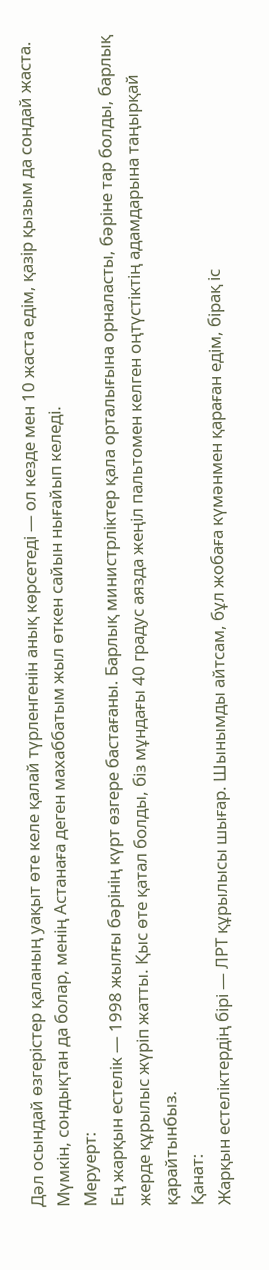Дәл осындай өзгерістер қаланың уақыт өте келе қалай түрленгенін анық көрсетеді — ол кезде мен 10 жаста едім, қазір қызым да сондай жаста. Мүмкін, сондықтан да болар, менің Астанаға деген махаббатым жыл өткен сайын нығайып келеді.
Меруерт:
Ең жарқын естелік — 1998 жылғы бәрінің күрт өзгере бастағаны. Барлық министрліктер қала орталығына орналасты, бәріне тар болды, барлық жерде құрылыс жүріп жатты. Қыс өте қатал болды, біз мұндағы 40 градус аязда жеңіл пальтомен келген оңтүстіктің адамдарына таңырқай қарайтынбыз.
Қанат:
Жарқын естеліктердің бірі — ЛРТ құрылысы шығар. Шынымды айтсам, бұл жобаға күмәнмен қараған едім, бірақ іс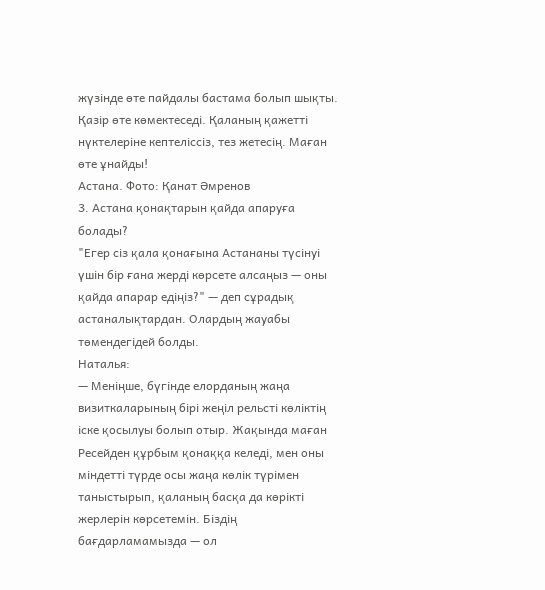жүзінде өте пайдалы бастама болып шықты. Қазір өте көмектеседі. Қаланың қажетті нүктелеріне кептеліссіз, тез жетесің. Маған өте ұнайды!
Астана. Фото: Қанат Әмренов
3. Астана қонақтарын қайда апаруға болады?
"Егер сіз қала қонағына Астананы түсінуі үшін бір ғана жерді көрсете алсаңыз — оны қайда апарар едіңіз?" — деп сұрадық астаналықтардан. Олардың жауабы төмендегідей болды.
Наталья:
— Меніңше, бүгінде елорданың жаңа визиткаларының бірі жеңіл рельсті көліктің іске қосылуы болып отыр. Жақында маған Ресейден құрбым қонаққа келеді, мен оны міндетті түрде осы жаңа көлік түрімен таныстырып, қаланың басқа да көрікті жерлерін көрсетемін. Біздің бағдарламамызда — ол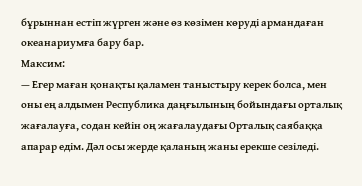бұрыннан естіп жүрген және өз көзімен көруді армандаған океанариумға бару бар.
Максим:
— Егер маған қонақты қаламен таныстыру керек болса, мен оны ең алдымен Республика даңғылының бойындағы орталық жағалауға, содан кейін оң жағалаудағы Орталық саябаққа апарар едім. Дәл осы жерде қаланың жаны ерекше сезіледі.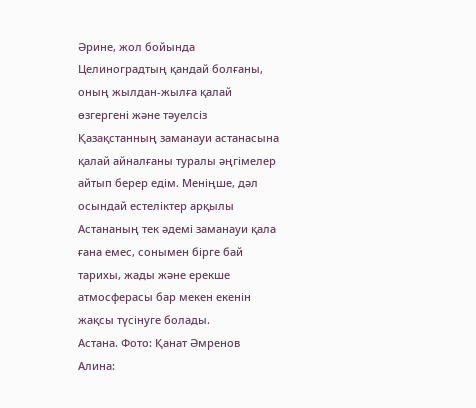Әрине, жол бойында Целиноградтың қандай болғаны, оның жылдан-жылға қалай өзгергені және тәуелсіз Қазақстанның заманауи астанасына қалай айналғаны туралы әңгімелер айтып берер едім. Меніңше, дәл осындай естеліктер арқылы Астананың тек әдемі заманауи қала ғана емес, сонымен бірге бай тарихы, жады және ерекше атмосферасы бар мекен екенін жақсы түсінуге болады.
Астана. Фото: Қанат Әмренов
Алина: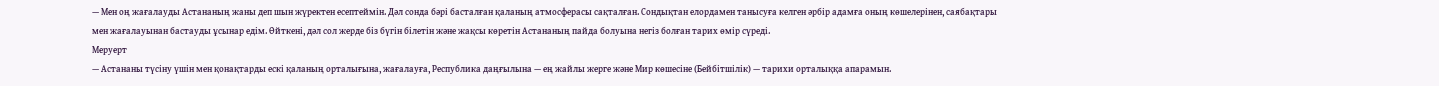— Мен оң жағалауды Астананың жаны деп шын жүректен есептеймін. Дәл сонда бәрі басталған қаланың атмосферасы сақталған. Сондықтан елордамен танысуға келген әрбір адамға оның көшелерінен, саябақтары мен жағалауынан бастауды ұсынар едім. Өйткені, дәл сол жерде біз бүгін білетін және жақсы көретін Астананың пайда болуына негіз болған тарих өмір сүреді.
Меруерт
— Астананы түсіну үшін мен қонақтарды ескі қаланың орталығына, жағалауға, Республика даңғылына — ең жайлы жерге және Мир көшесіне (Бейбітшілік) — тарихи орталыққа апарамын.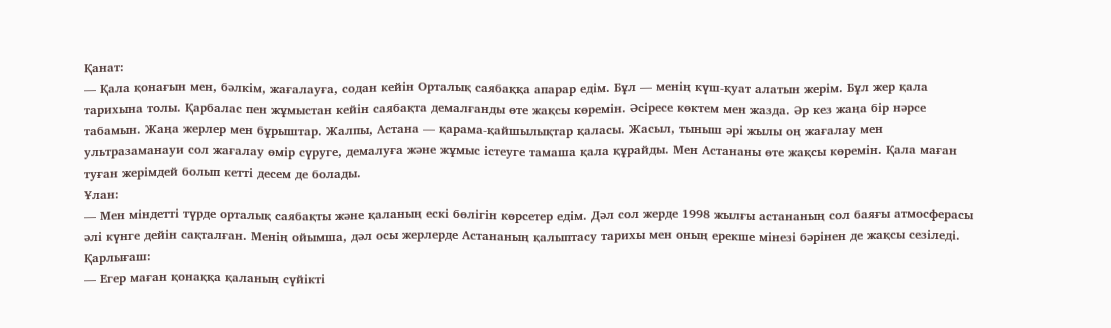Қанат:
— Қала қонағын мен, бәлкім, жағалауға, содан кейін Орталық саябаққа апарар едім. Бұл — менің күш-қуат алатын жерім. Бұл жер қала тарихына толы. Қарбалас пен жұмыстан кейін саябақта демалғанды өте жақсы көремін. Әсіресе көктем мен жазда. Әр кез жаңа бір нәрсе табамын. Жаңа жерлер мен бұрыштар. Жалпы, Астана — қарама-қайшылықтар қаласы. Жасыл, тыныш әрі жылы оң жағалау мен ультразаманауи сол жағалау өмір сүруге, демалуға және жұмыс істеуге тамаша қала құрайды. Мен Астананы өте жақсы көремін. Қала маған туған жерімдей болып кетті десем де болады.
Ұлан:
— Мен міндетті түрде орталық саябақты және қаланың ескі бөлігін көрсетер едім. Дәл сол жерде 1998 жылғы астананың сол баяғы атмосферасы әлі күнге дейін сақталған. Менің ойымша, дәл осы жерлерде Астананың қалыптасу тарихы мен оның ерекше мінезі бәрінен де жақсы сезіледі.
Қарлығаш:
— Егер маған қонаққа қаланың сүйікті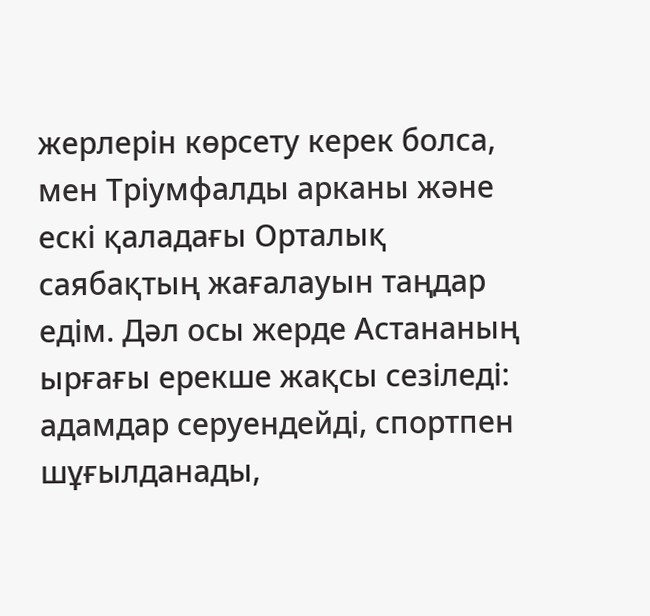жерлерін көрсету керек болса, мен Тріумфалды арканы және ескі қаладағы Орталық саябақтың жағалауын таңдар едім. Дәл осы жерде Астананың ырғағы ерекше жақсы сезіледі: адамдар серуендейді, спортпен шұғылданады,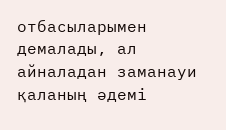отбасыларымен демалады, ал айналадан заманауи қаланың әдемі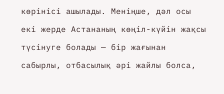көрінісі ашылады. Меніңше, дәл осы екі жерде Астананың көңіл-күйін жақсы түсінуге болады — бір жағынан сабырлы, отбасылық әрі жайлы болса,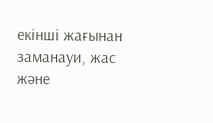екінші жағынан заманауи, жас және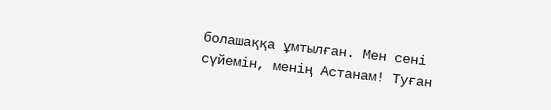болашаққа ұмтылған. Мен сені сүйемін, менің Астанам! Туған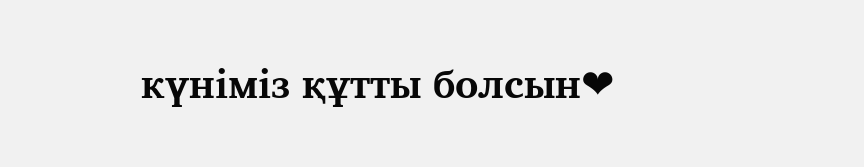күніміз құтты болсын❤